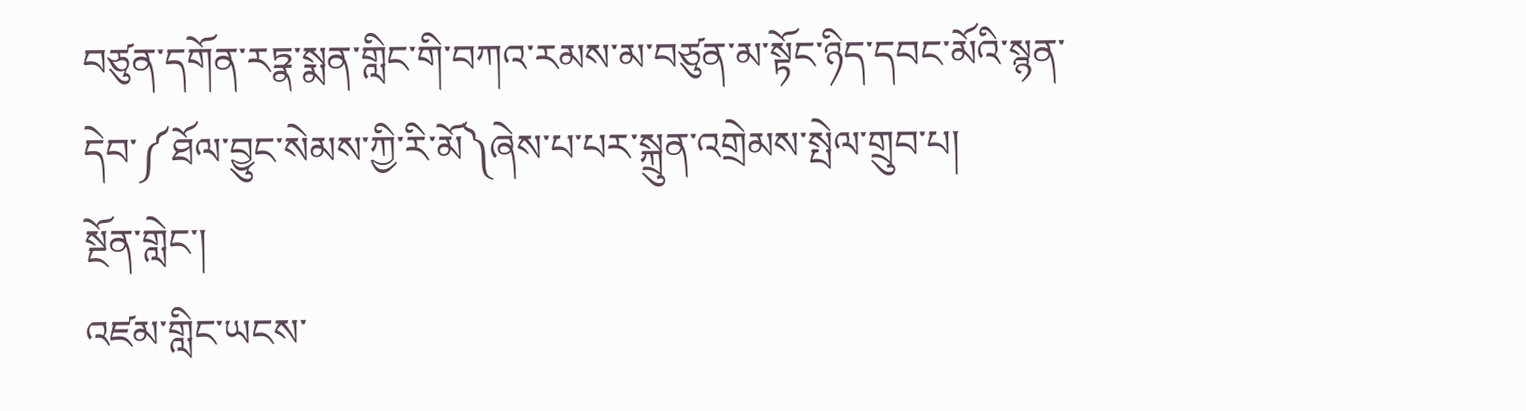བཙུན་དགོན་རཏྣ་སྨན་གླིང་གི་བཀའ་རམས་མ་བཙུན་མ་སྟོང་ཉིད་དབང་མོའི་སྙན་དེབ་༼ཐོལ་བྱུང་སེམས་ཀྱི་རི་མོ༽ཞེས་པ་པར་སྐྲུན་འགྲེམས་སྤེལ་གྲུབ་པ།
སྔོན་གླེང་།
འཛམ་གླིང་ཡངས་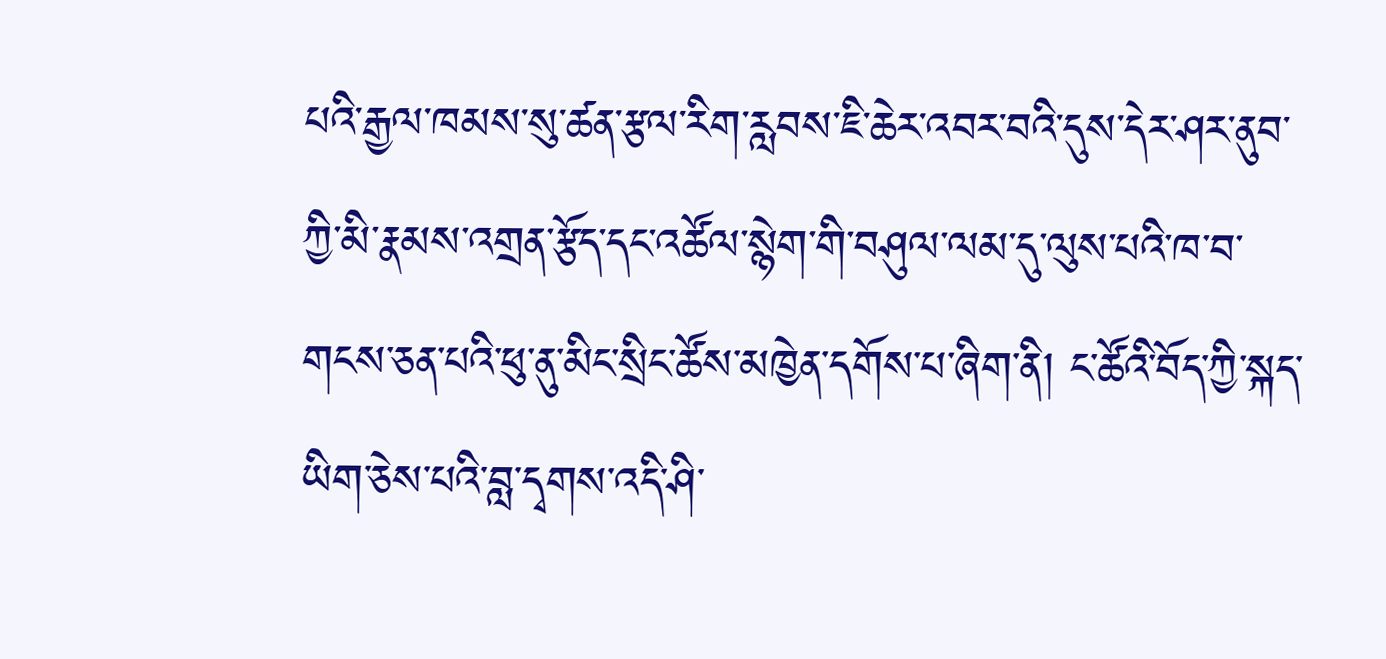པའི་རྒྱལ་ཁམས་སུ་ཚན་རྩལ་རིག་རླབས་ཇི་ཆེར་འབར་བའི་དུས་དེར་ཤར་ནུབ་ཀྱི་མི་རྣམས་འགྲན་རྩོད་དང་འཚོལ་སྙེག་གི་བཤུལ་ལམ་དུ་ལུས་པའི་ཁ་བ་གངས་ཅན་པའི་ཕུ་ནུ་མིང་སྲིང་ཚོས་མཁྱེན་དགོས་པ་ཞིག་ནི། ང་ཚོའི་བོད་ཀྱི་སྐད་ཡིག་ཅེས་པའི་བླ་དྭགས་འདི་ཤི་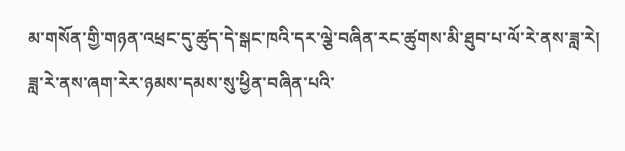མ་གསོན་གྱི་གཉན་འཕྲང་དུ་ཚུད་དེ་སྒང་ཁའི་དར་ལྕེ་བཞིན་རང་ཚུགས་མི་ཐུབ་པ་ལོ་རེ་ནས་ཟླ་རེ། ཟླ་རེ་ནས་ཞག་རེར་ཉམས་དམས་སུ་ཕྱིན་བཞིན་པའི་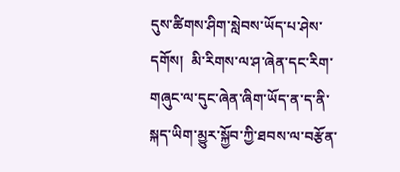དུས་ཚིགས་ཤིག་སླེབས་ཡོད་པ་ཤེས་དགོས།  མི་རིགས་ལ་ཤ་ཞེན་དང་རིག་གཞུང་ལ་དུང་ཞེན་ཞིག་ཡོད་ན་ད་ནི་སྐད་ཡིག་མྱུར་སྐྱོབ་ཀྱི་ཐབས་ལ་བརྩོན་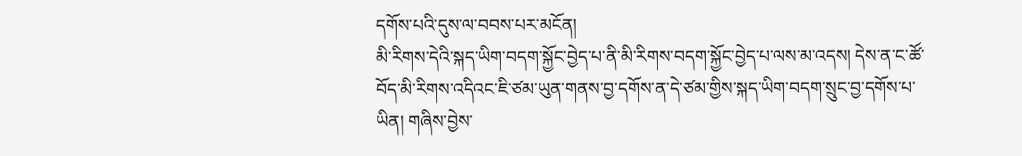དགོས་པའི་དུས་ལ་བབས་པར་མངོན།
མི་རིགས་དེའི་སྐད་ཡིག་བདག་སྐྱོང་བྱེད་པ་ནི་མི་རིགས་བདག་སྐྱོང་བྱེད་པ་ལས་མ་འདས། དེས་ན་ང་ཚོ་བོད་མི་རིགས་འདིའང་ཇི་ཙམ་ཡུན་གནས་བྱ་དགོས་ན་དེ་ཙམ་གྱིས་སྐད་ཡིག་བདག་སྲུང་བྱ་དགོས་པ་ཡིན། གཞིས་བྱེས་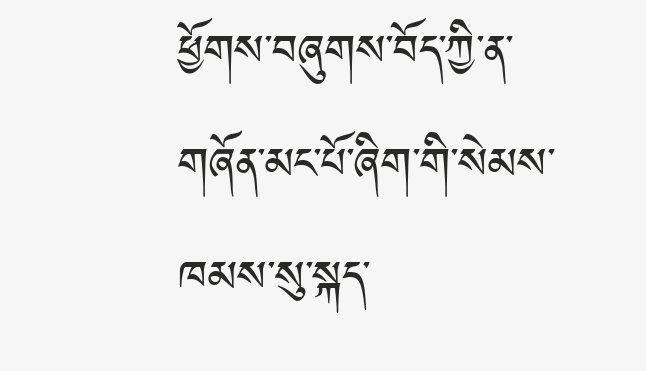ཕྱོགས་བཞུགས་བོད་ཀྱི་ན་གཞོན་མང་པོ་ཞིག་གི་སེམས་ཁམས་སུ་སྐད་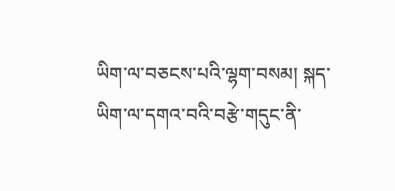ཡིག་ལ་བཅངས་པའི་ལྷག་བསམ། སྐད་ཡིག་ལ་དགའ་བའི་བརྩེ་གདུང་ནི་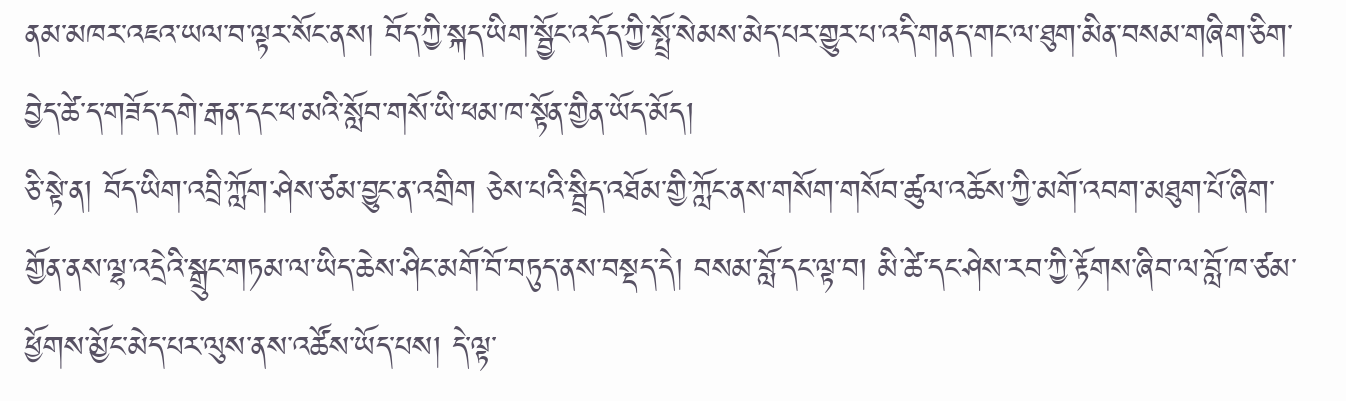ནམ་མཁར་འཇའ་ཡལ་བ་ལྟར་སོང་ནས། བོད་ཀྱི་སྐད་ཡིག་སྦྱོང་འདོད་ཀྱི་སྤྲོ་སེམས་མེད་པར་གྱུར་པ་འདི་གནད་གང་ལ་ཐུག་མིན་བསམ་གཞིག་ཅིག་བྱེད་ཚེ་ད་གཟོད་དགེ་རྒན་དང་ཕ་མའི་སློབ་གསོ་ཡི་ཕམ་ཁ་སྟོན་གྱིན་ཡོད་མོད།
ཅི་སྟེ་ན། བོད་ཡིག་འབྲི་ཀློག་ཤེས་ཙམ་བྱུང་ན་འགྲིག ཅེས་པའི་སྦྲིད་འཐོམ་གྱི་ཀློང་ནས་གསོག་གསོབ་ཚུལ་འཆོས་ཀྱི་མགོ་འབག་མཐུག་པོ་ཞིག་གྱོན་ནས་ལྷ་འདྲེའི་སྒྲུང་གཏམ་ལ་ཡིད་ཆེས་ཤིང་མགོ་བོ་བཏུད་ནས་བསྡད་དེ། བསམ་བློ་དང་ལྟ་བ། མི་ཚེ་དང་ཤེས་རབ་ཀྱི་རྟོགས་ཞིབ་ལ་བློ་ཁ་ཙམ་ཕྱོགས་མྱོང་མེད་པར་ལུས་ནས་འཚོས་ཡོད་པས། དེ་ལྟ་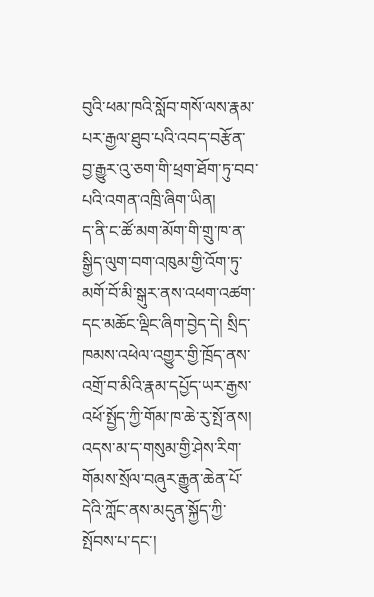བུའི་ཕམ་ཁའི་སློབ་གསོ་ལས་རྣམ་པར་རྒྱལ་ཐུབ་པའི་འབད་བརྩོན་བྱ་རྒྱུར་འུ་ཅག་གི་ཕྲག་ཐོག་ཏུ་བབ་པའི་འགན་འཁྲི་ཞིག་ཡིན།
ད་ནི་ང་ཚོ་མག་མོག་གི་གྲུ་ཁ་ན་སྒྱིད་ལུག་བག་འཁུམ་གྱི་འོག་ཏུ་མགོ་བོ་མི་སྒུར་ནས་འཕག་འཚག་དང་མཆོང་ལྡིང་ཞིག་བྱེད་དེ། སྲིད་ཁམས་འཕེལ་འགྱུར་གྱི་ཁྲོད་ནས་འགྲོ་བ་མིའི་རྣམ་དཔྱོད་ཡར་རྒྱས་འཕོ་སྤྱོད་ཀྱི་གོམ་ཁ་ཆེ་རུ་སྤོ་ནས། འདས་མ་ད་གསུམ་གྱི་ཤེས་རིག་གོམས་སྲོལ་བཞུར་རྒྱུན་ཆེན་པོ་དེའི་ཀློང་ནས་མདུན་སྐྱོད་ཀྱི་སྤོབས་པ་དང་།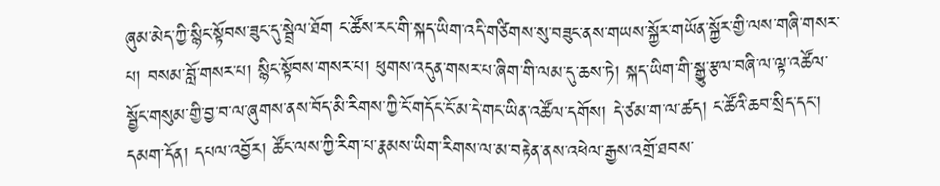ཞུམ་མེད་ཀྱི་སྙིང་སྟོབས་ཟུང་དུ་སྦྲེལ་ཐོག ང་ཚོས་རང་གི་སྐད་ཡིག་འདི་གཙིགས་སུ་བཟུང་ནས་གཡས་སྐྱོར་གཡོན་སྐྱོར་གྱི་ལས་གཞི་གསར་པ། བསམ་བློ་གསར་པ། སྙིང་སྟོབས་གསར་པ། ཕུགས་འདུན་གསར་པ་ཞིག་གི་ལམ་དུ་ཆས་ཏེ། སྐད་ཡིག་གི་སྒྱུ་རྩལ་བཞི་ལ་ལྟ་འཚོལ་སྦྱོང་གསུམ་གྱི་བྱ་བ་ལ་ཞུགས་ནས་བོད་མི་རིགས་ཀྱི་ངོ་གདོང་ངོ་མ་དེ་གང་ཡིན་འཚོལ་དགོས། དེ་ཙམ་ག་ལ་ཚད། ང་ཚོའི་ཆབ་སྲིད་དང་། དམག་དོན། དཔལ་འབྱོར། ཚོང་ལས་ཀྱི་རིག་པ་རྣམས་ཡིག་རིགས་ལ་མ་བརྟེན་ནས་འཕེལ་རྒྱས་འགྲོ་ཐབས་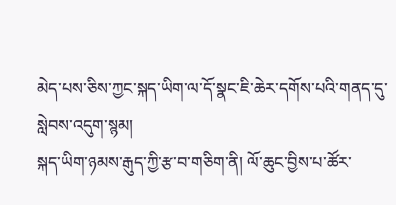མེད་པས་ཅིས་ཀྱང་སྐད་ཡིག་ལ་དོ་སྣང་ཇི་ཆེར་དགོས་པའི་གནད་དུ་སླེབས་འདུག་སྙམ།
སྐད་ཡིག་ཉམས་རྒུད་ཀྱི་རྩ་བ་གཅིག་ནི། ལོ་ཆུང་བྱིས་པ་ཚོར་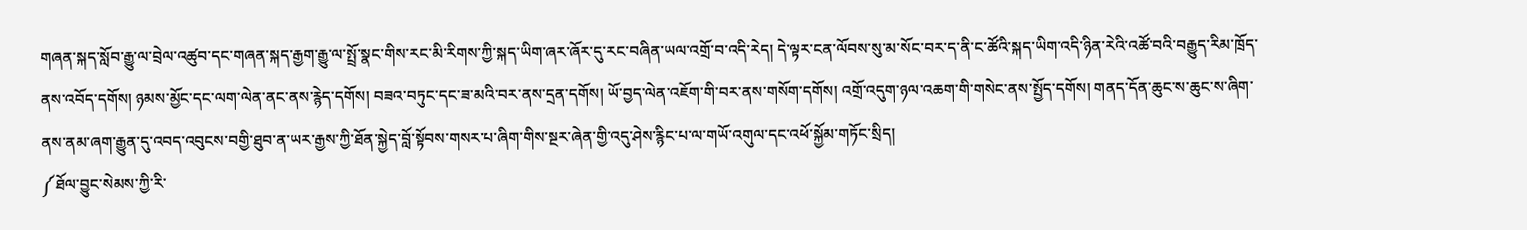གཞན་སྐད་སློབ་རྒྱུ་ལ་བྲེལ་འཚུབ་དང་གཞན་སྐད་རྒྱག་རྒྱུ་ལ་སྤྲོ་སྣང་གིས་རང་མི་རིགས་ཀྱི་སྐད་ཡིག་ཞར་ཞོར་དུ་རང་བཞིན་ཡལ་འགྲོ་བ་འདི་རེད། དེ་ལྟར་ངན་ལོབས་སུ་མ་སོང་བར་ད་ནི་ང་ཚོའི་སྐད་ཡིག་འདི་ཉིན་རེའི་འཚོ་བའི་བརྒྱུད་རིམ་ཁྲོད་ནས་འབོད་དགོས། ཉམས་མྱོང་དང་ལག་ལེན་ནང་ནས་རྙེད་དགོས། བཟའ་བཏུང་དང་ཟ་མའི་བར་ནས་དྲན་དགོས། ཡོ་བྱད་ལེན་འཇོག་གི་བར་ནས་གསོག་དགོས། འགྲོ་འདུག་ཉལ་འཆག་གི་གསེང་ནས་སྤྱོད་དགོས། གནད་དོན་ཆུང་ས་ཆུང་ས་ཞིག་ནས་ནམ་ཞག་རྒྱུན་དུ་འབད་འབུངས་བགྱི་ཐུབ་ན་ཡར་རྒྱས་ཀྱི་ཐོན་སྐྱེད་བློ་སྟོབས་གསར་པ་ཞིག་གིས་སྔར་ཞེན་གྱི་འདུ་ཤེས་རྙིང་པ་ལ་གཡོ་འགུལ་དང་འཕོ་སྐྱོམ་གཏོང་སྲིད།
༼ཐོལ་བྱུང་སེམས་ཀྱི་རི་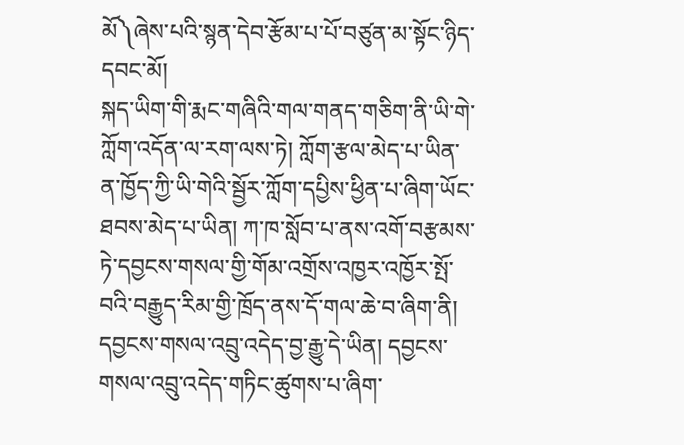མོ༽ཞེས་པའི་སྙན་དེབ་རྩོམ་པ་པོ་བཙུན་མ་སྟོང་ཉིད་དབང་མོ།
སྐད་ཡིག་གི་རྨང་གཞིའི་གལ་གནད་གཅིག་ནི་ཡི་གེ་ཀློག་འདོན་ལ་རག་ལས་ཏེ། ཀློག་རྩལ་མེད་པ་ཡིན་ན་ཁྱོད་ཀྱི་ཡི་གེའི་སྦྱོར་ཀློག་དཔྱིས་ཕྱིན་པ་ཞིག་ཡོང་ཐབས་མེད་པ་ཡིན། ཀ་ཁ་སློབ་པ་ནས་འགོ་བརྩམས་ཏེ་དབྱངས་གསལ་གྱི་གོམ་འགྲོས་འཁྱར་འཁྱོར་སྤོ་བའི་བརྒྱུད་རིམ་གྱི་ཁྲོད་ནས་དོ་གལ་ཆེ་བ་ཞིག་ནི། དབྱངས་གསལ་འབྲུ་འདེད་བྱ་རྒྱུ་དེ་ཡིན། དབྱངས་གསལ་འབྲུ་འདེད་གཏིང་ཚུགས་པ་ཞིག་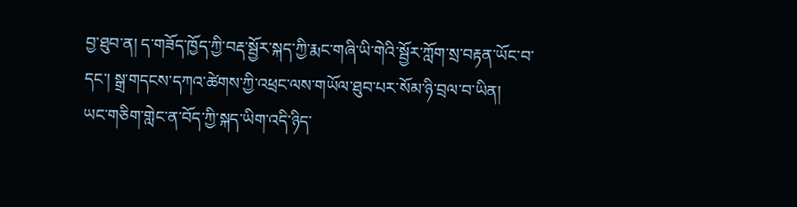བྱ་ཐུབ་ན། ད་གཟོད་ཁྱོད་ཀྱི་བརྡ་སྦྱོར་སྐད་ཀྱི་རྨང་གཞི་ཡི་གེའི་སྦྱོར་ཀློག་སྲ་བརྟན་ཡོང་བ་དང་། སྒྲ་གདངས་དཀའ་ཚེགས་ཀྱི་འཕྲང་ལས་གཡོལ་ཐུབ་པར་སོམ་ཉི་བྲལ་བ་ཡིན།
ཡང་གཅིག་གླེང་ན་བོད་ཀྱི་སྐད་ཡིག་འདི་ཉིད་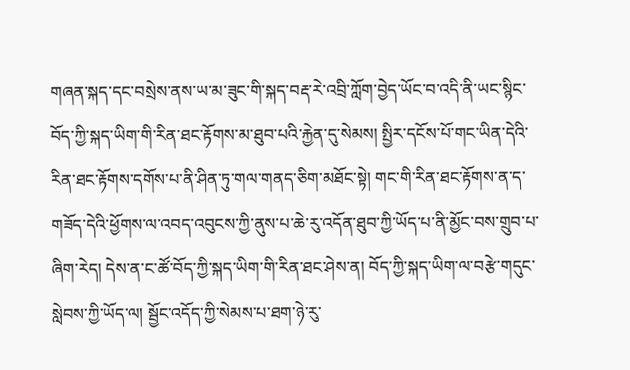གཞན་སྐད་དང་བསྲེས་ནས་ཡ་མ་ཟུང་གི་སྐད་བརྡ་རེ་འབྲི་ཀློག་བྱེད་ཡོང་བ་འདི་ནི་ཡང་སྙིང་བོད་ཀྱི་སྐད་ཡིག་གི་རིན་ཐང་རྟོགས་མ་ཐུབ་པའི་རྐྱེན་དུ་སེམས། སྤྱིར་དངོས་པོ་གང་ཡིན་དེའི་རིན་ཐང་རྟོགས་དགོས་པ་ནི་ཤིན་ཏུ་གལ་གནད་ཅིག་མཐོང་སྟེ། གང་གི་རིན་ཐང་རྟོགས་ན་ད་གཟོད་དེའི་ཕྱོགས་ལ་འབད་འབུངས་ཀྱི་ནུས་པ་ཆེ་རུ་འདོན་ཐུབ་ཀྱི་ཡོད་པ་ནི་མྱོང་བས་གྲུབ་པ་ཞིག་རེད། དེས་ན་ང་ཚོ་བོད་ཀྱི་སྐད་ཡིག་གི་རིན་ཐང་ཤེས་ན། བོད་ཀྱི་སྐད་ཡིག་ལ་བརྩེ་གདུང་སླེབས་ཀྱི་ཡོད་ལ། སྦྱོང་འདོད་ཀྱི་སེམས་པ་ཐག་ཉེ་རུ་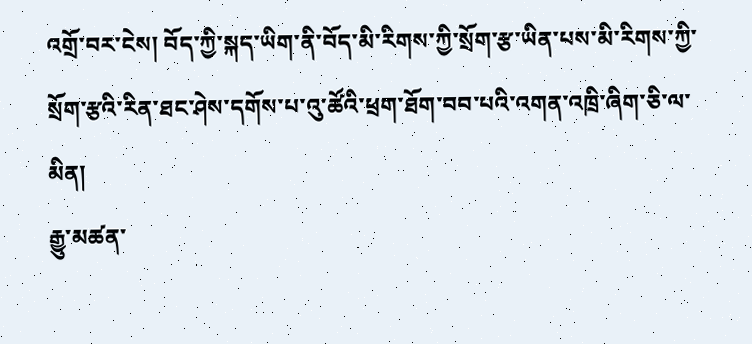འགྲོ་བར་ངེས། བོད་ཀྱི་སྐད་ཡིག་ནི་བོད་མི་རིགས་ཀྱི་སྲོག་རྩ་ཡིན་པས་མི་རིགས་ཀྱི་སྲོག་རྩའི་རིན་ཐང་ཤེས་དགོས་པ་འུ་ཚོའི་ཕྲག་ཐོག་བབ་པའི་འགན་འཁྲི་ཞིག་ཅི་ལ་མིན།
རྒྱུ་མཚན་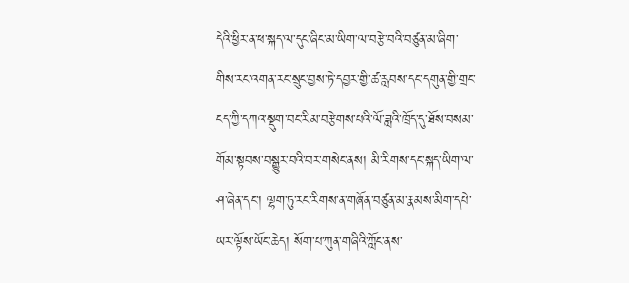དེའི་ཕྱིར་ན་ཕ་སྐད་ལ་དུང་ཞིང་མ་ཡིག་ལ་བརྩེ་བའི་བཙུན་མ་ཞིག་གིས་རང་འགན་རང་སྲུང་བྱས་ཏེ་དབྱར་གྱི་ཚ་རླབས་དང་དགུན་གྱི་གྲང་ངད་ཀྱི་དཀའ་སྡུག་བང་རིམ་བརྩེགས་པའི་ལོ་ཟླའི་ཁྲོད་དུ་ཐོས་བསམ་གོམ་སྟབས་བསྒྱུར་བའི་བར་གསེང་ནས། མི་རིགས་དང་སྐད་ཡིག་ལ་ཤ་ཞེན་དང་། ལྷག་ཏུ་རང་རིགས་ན་གཞོན་བཙུན་མ་རྣམས་མིག་དཔེ་ཡར་ལྟོས་ཡོང་ཆེད། སོག་པ་ཀུན་གཞིའི་ཀློང་ནས་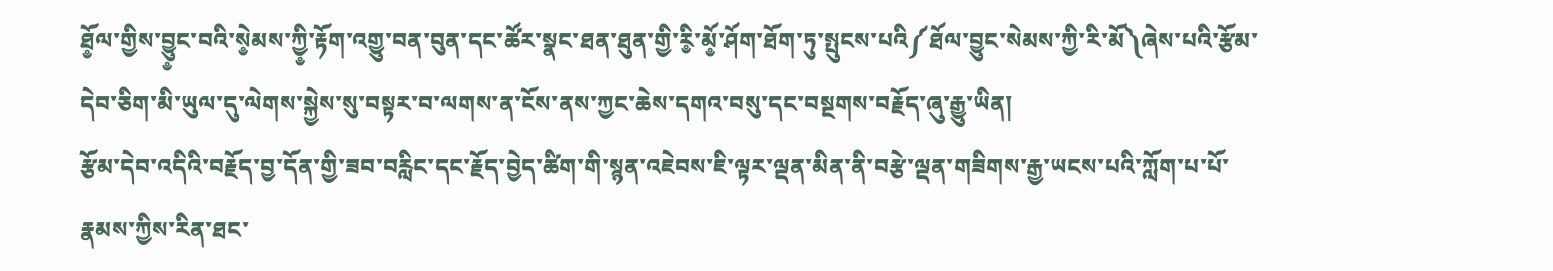ཐོ༵ལ་གྱིས་བྱུ༵ང་བའི་སེ༵མས་ཀྱི༵་རྟོག་འགྱུ་བན་བུན་དང་ཚོར་སྣང་ཐན་ཐུན་གྱི་རི༵་མོ༵་ཤོག་ཐོག་ཏུ་སྤུངས་པའི༼ཐོལ་བྱུང་སེམས་ཀྱི་རི་མོ༽ཞེས་པའི་རྩོམ་དེབ་ཅིག་མི་ཡུལ་དུ་ལེགས་སྐྱེས་སུ་བསྟར་བ་ལགས་ན་ངོས་ནས་ཀྱང་ཆེས་དགའ་བསུ་དང་བསྔགས་བརྗོད་ཞུ་རྒྱུ་ཡིན།
རྩོམ་དེབ་འདིའི་བརྗོད་བྱ་དོན་གྱི་ཟབ་བརླིང་དང་རྗོད་བྱེད་ཚིག་གི་སྙན་འཇེབས་ཇི་ལྟར་ལྡན་མིན་ནི་བརྩེ་ལྡན་གཟིགས་རྒྱ་ཡངས་པའི་ཀློག་པ་པོ་རྣམས་ཀྱིས་རིན་ཐང་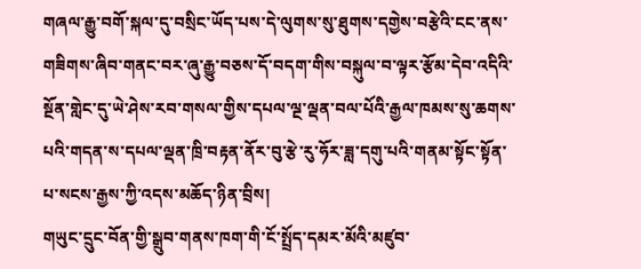གཞལ་རྒྱུ་བགོ་སྐལ་དུ་བསྲིང་ཡོད་པས་དེ་ལུགས་སུ་ཐུགས་དགྱེས་བརྩེའི་ངང་ནས་གཟིགས་ཞིབ་གནང་བར་ཞུ་རྒྱུ་བཅས་དོ་བདག་གིས་བསྐུལ་བ་ལྟར་རྩོམ་དེབ་འདིའི་སྔོན་གླེང་དུ་ཡེ་ཤེས་རབ་གསལ་གྱིས་དཔལ་ལྔ་ལྡན་བལ་པོའི་རྒྱལ་ཁམས་སུ་ཆགས་པའི་གདན་ས་དཔལ་ལྡན་ཁྲི་བརྟན་ནོར་བུ་རྩེ་རུ་ཧོར་ཟླ་དགུ་པའི་གནམ་སྟོང་སྟོན་པ་སངས་རྒྱས་ཀྱི་འདས་མཆོད་ཉིན་བྲིས།
གཡུང་དྲུང་བོན་གྱི་སྒྲུབ་གནས་ཁག་གི་ངོ་སྤྲོད་དམར་མོའི་མཛུབ་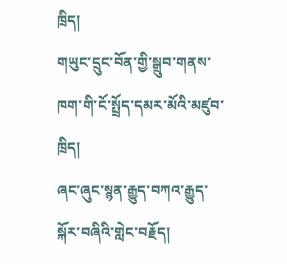ཁྲིད།
གཡུང་དྲུང་བོན་གྱི་སྒྲུབ་གནས་ཁག་གི་ངོ་སྤྲོད་དམར་མོའི་མཛུབ་ཁྲིད།
ཞང་ཞུང་སྙན་རྒྱུད་བཀའ་རྒྱུད་སྐོར་བཞིའི་གླེང་བརྗོད།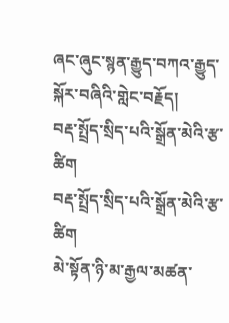ཞང་ཞུང་སྙན་རྒྱུད་བཀའ་རྒྱུད་སྐོར་བཞིའི་གླེང་བརྗོད།
བརྡ་སྤྲོད་སྲིད་པའི་སྒྲོན་མེའི་རྩ་ཚིག
བརྡ་སྤྲོད་སྲིད་པའི་སྒྲོན་མེའི་རྩ་ཚིག
མེ་སྟོན་ཉི་མ་རྒྱལ་མཚན་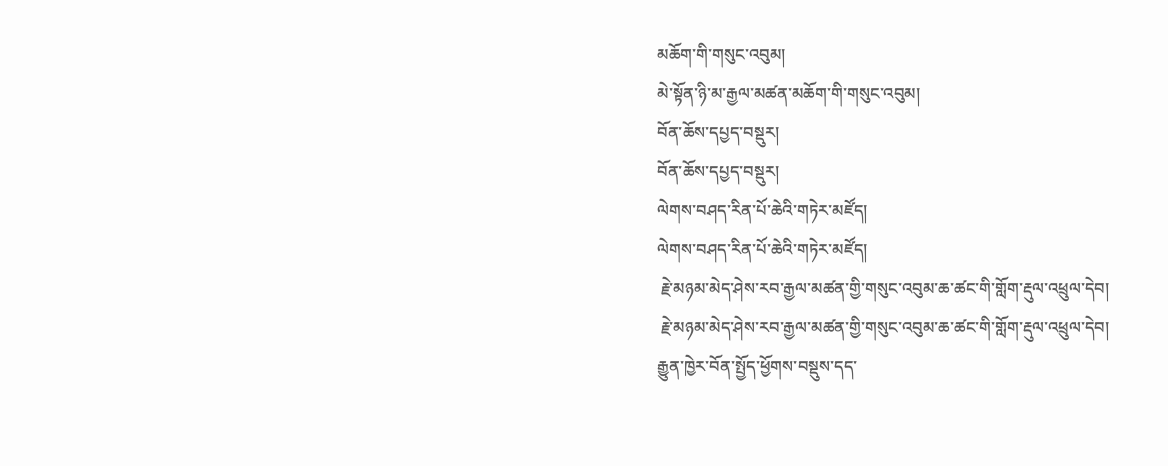མཆོག་གི་གསུང་འབུམ།
མེ་སྟོན་ཉི་མ་རྒྱལ་མཚན་མཆོག་གི་གསུང་འབུམ།
བོན་ཆོས་དཔྱད་བསྡུར།
བོན་ཆོས་དཔྱད་བསྡུར།
ལེགས་བཤད་རིན་པོ་ཆེའི་གཏེར་མཛོད།
ལེགས་བཤད་རིན་པོ་ཆེའི་གཏེར་མཛོད།
 རྗེ་མཉམ་མེད་ཤེས་རབ་རྒྱལ་མཚན་གྱི་གསུང་འབུམ་ཆ་ཚང་གི་གློག་རྡུལ་འཕྲུལ་དེབ།
 རྗེ་མཉམ་མེད་ཤེས་རབ་རྒྱལ་མཚན་གྱི་གསུང་འབུམ་ཆ་ཚང་གི་གློག་རྡུལ་འཕྲུལ་དེབ།
རྒྱུན་ཁྱེར་བོན་སྤྱོད་ཕྱོགས་བསྡུས་དད་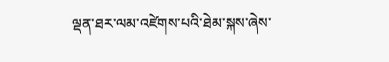ལྡན་ཐར་ལམ་འཛེགས་པའི་ཐེམ་སྐས་ཞེས་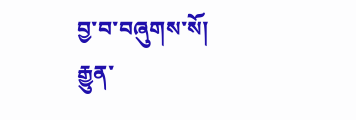བྱ་བ་བཞུགས་སོ།
རྒྱུན་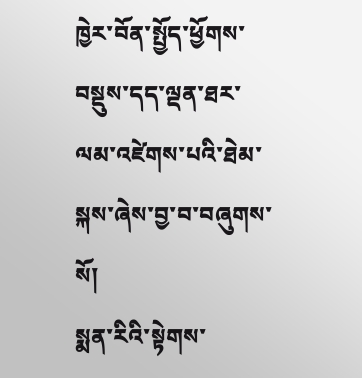ཁྱེར་བོན་སྤྱོད་ཕྱོགས་བསྡུས་དད་ལྡན་ཐར་ལམ་འཛེགས་པའི་ཐེམ་སྐས་ཞེས་བྱ་བ་བཞུགས་སོ།
སྨན་རིའི་སྟེགས་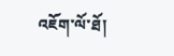འཇོག་ལོ་ཐོ།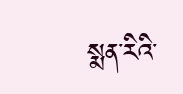སྨན་རིའི་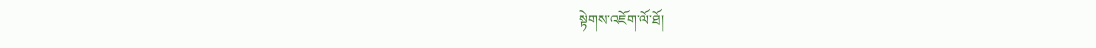སྟེགས་འཇོག་ལོ་ཐོ།